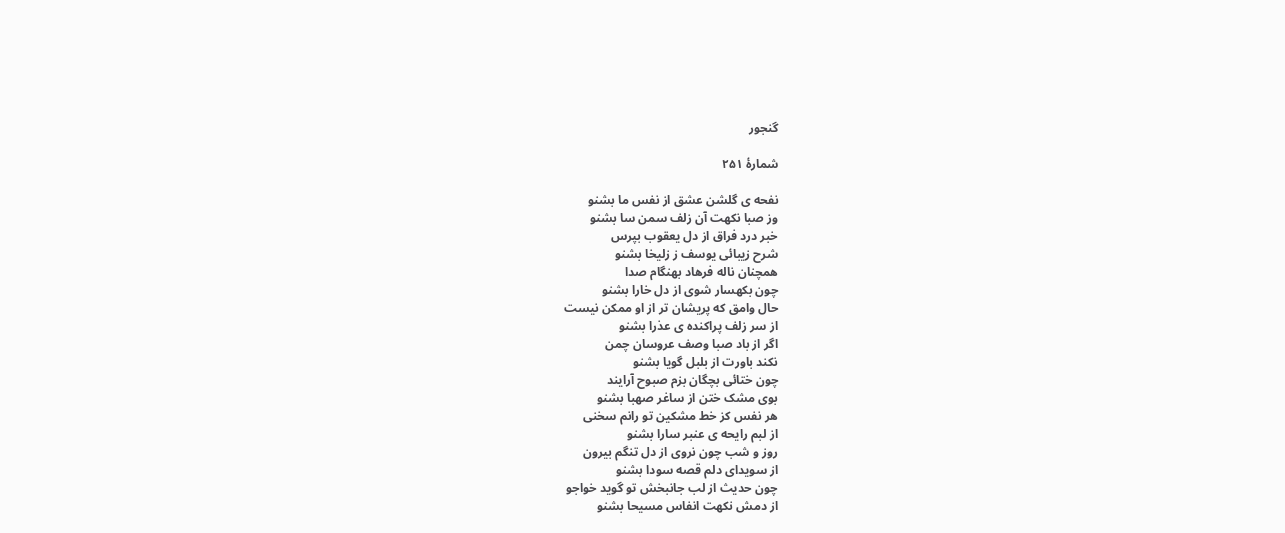گنجور

شمارهٔ ۲۵۱

نفحه ی گلشن عشق از نفس ما بشنو
وز صبا نکهت آن زلف سمن سا بشنو
خبر درد فراق از دل یعقوب بپرس
شرح زیبائی یوسف ز زلیخا بشنو
همچنان ناله فرهاد بهنگام صدا
چون بکهسار شوی از دل خارا بشنو
حال وامق که پریشان تر از او ممکن نیست
از سر زلف پراکنده ی عذرا بشنو
اگر از باد صبا وصف عروسان چمن
نکند باورت از بلبل گویا بشنو
چون ختائی بچگان بزم صبوح آرایند
بوی مشک ختن از ساغر صهبا بشنو
هر نفس کز خط مشکین تو رانم سخنی
از لبم رایحه ی عنبر سارا بشنو
روز و شب چون نروی از دل تنگم بیرون
از سویدای دلم قصه سودا بشنو
چون حدیث از لب جانبخش تو گوید خواجو
از دمش نکهت انفاس مسیحا بشنو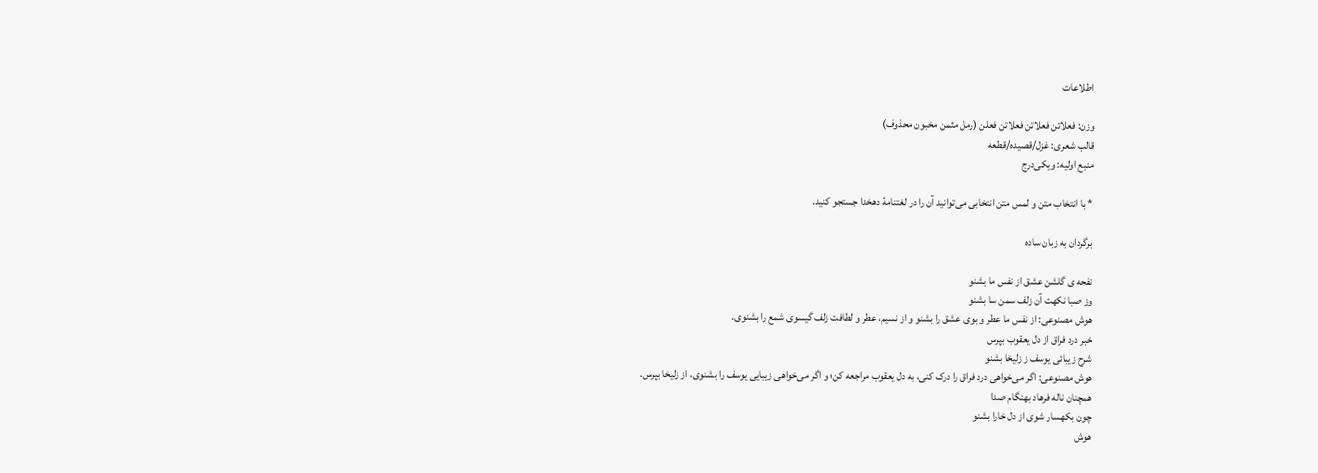اطلاعات

وزن: فعلاتن فعلاتن فعلاتن فعلن (رمل مثمن مخبون محذوف)
قالب شعری: غزل/قصیده/قطعه
منبع اولیه: ویکی‌درج

* با انتخاب متن و لمس متن انتخابی می‌توانید آن را در لغتنامهٔ دهخدا جستجو کنید.

برگردان به زبان ساده

نفحه ی گلشن عشق از نفس ما بشنو
وز صبا نکهت آن زلف سمن سا بشنو
هوش مصنوعی: از نفس ما عطر و بوی عشق را بشنو و از نسیم، عطر و لطافت زلف گیسوی شمع را بشنوی.
خبر درد فراق از دل یعقوب بپرس
شرح زیبائی یوسف ز زلیخا بشنو
هوش مصنوعی: اگر می‌خواهی درد فراق را درک کنی، به دل یعقوب مراجعه کن؛ و اگر می‌خواهی زیبایی یوسف را بشنوی، از زلیخا بپرس.
همچنان ناله فرهاد بهنگام صدا
چون بکهسار شوی از دل خارا بشنو
هوش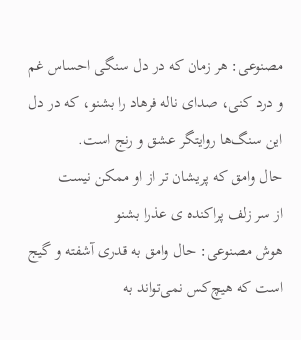مصنوعی: هر زمان که در دل سنگی احساس غم و درد کنی، صدای ناله فرهاد را بشنو، که در دل این سنگ‌ها روایتگر عشق و رنج است.
حال وامق که پریشان تر از او ممکن نیست
از سر زلف پراکنده ی عذرا بشنو
هوش مصنوعی: حال وامق به قدری آشفته و گیج است که هیچ‌کس نمی‌تواند به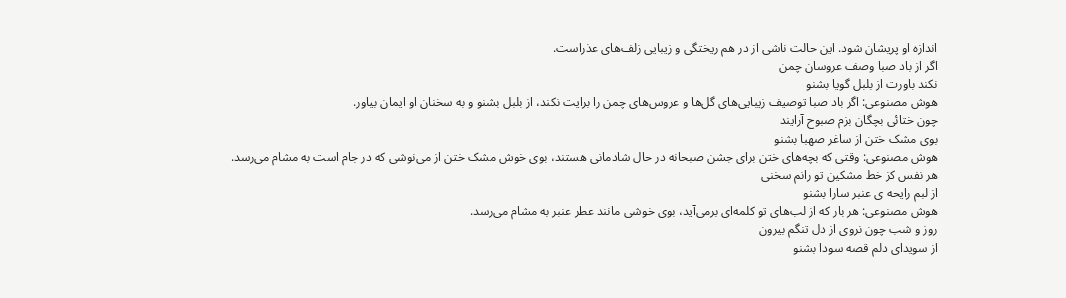اندازه او پریشان شود. این حالت ناشی از در هم ریختگی و زیبایی زلف‌های عذراست.
اگر از باد صبا وصف عروسان چمن
نکند باورت از بلبل گویا بشنو
هوش مصنوعی: اگر باد صبا توصیف زیبایی‌های گل‌ها و عروس‌های چمن را برایت نکند، از بلبل بشنو و به سخنان او ایمان بیاور.
چون ختائی بچگان بزم صبوح آرایند
بوی مشک ختن از ساغر صهبا بشنو
هوش مصنوعی: وقتی که بچه‌های ختن برای جشن صبحانه در حال شادمانی هستند، بوی خوش مشک ختن از می‌نوشی که در جام است به مشام می‌رسد.
هر نفس کز خط مشکین تو رانم سخنی
از لبم رایحه ی عنبر سارا بشنو
هوش مصنوعی: هر بار که از لب‌های تو کلمه‌ای برمی‌آید، بوی خوشی مانند عطر عنبر به مشام می‌رسد.
روز و شب چون نروی از دل تنگم بیرون
از سویدای دلم قصه سودا بشنو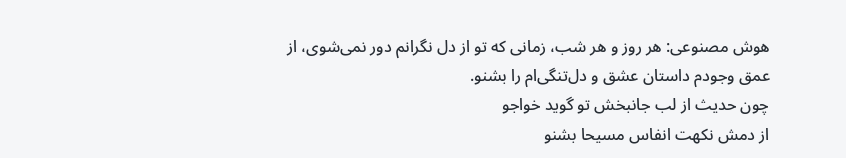هوش مصنوعی: هر روز و هر شب، زمانی که تو از دل نگرانم دور نمی‌شوی، از عمق وجودم داستان عشق و دل‌تنگی‌ام را بشنو.
چون حدیث از لب جانبخش تو گوید خواجو
از دمش نکهت انفاس مسیحا بشنو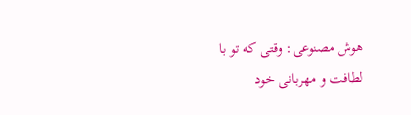هوش مصنوعی: وقتی که تو با لطافت و مهربانی خود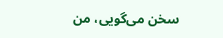سخن می‌گویی، من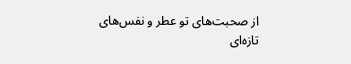از صحبت‌های تو عطر و نفس‌های تازه‌ای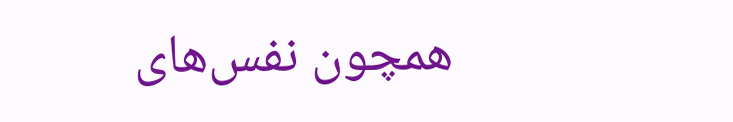همچون نفس‌های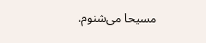مسیحا می‌شنوم.